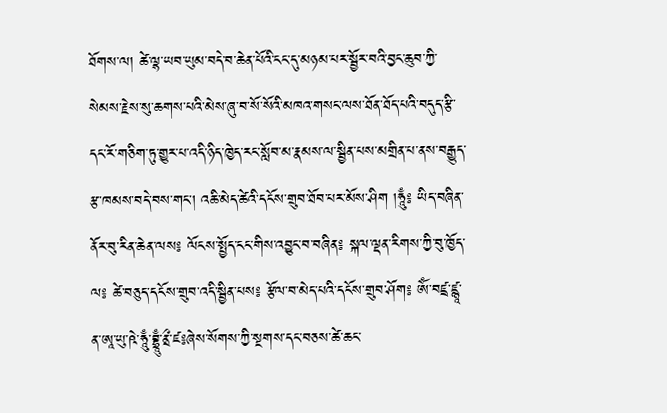ཐོགས་ལ། ཚེ་ལྷ་ཡབ་ཡུམ་བདེ་བ་ཆེན་པོའི་ངང་དུ་མཉམ་པར་སྦྱོར་བའི་བྱང་ཆུབ་ཀྱི་སེམས་རྗེས་སུ་ཆགས་པའི་མེས་ཞུ་བ་སོ་སོའི་མཁའ་གསང་ལས་ཐོན་ཐོད་པའི་བདུད་རྩི་དང་རོ་གཅིག་ཏུ་གྱུར་པ་འདི་ཉིད་ཁྱེད་རང་སློབ་མ་རྣམས་ལ་སྦྱིན་པས་མགྲིན་པ་ནས་བརྒྱུད་རྩ་ཁམས་བདེ་བས་གང་། འཆི་མེད་ཚེའི་དངོས་གྲུབ་ཐོབ་པར་མོས་ཤིག །ཧཱུྃ༔ ཡིད་བཞིན་ནོར་བུ་རིན་ཆེན་ལས༔ ལོངས་སྤྱོད་ངང་གིས་འབྱུང་བ་བཞིན༔ སྐལ་ལྡན་རིགས་ཀྱི་བུ་ཁྱོད་ལ༔ ཚེ་བཅུད་དངོས་གྲུབ་འདི་སྦྱིན་པས༔ རྩོལ་བ་མེད་པའི་དངོས་གྲུབ་ཤོག༔ ཨོཾ་བཛྲ་ཛྙཱ་ན་ཨཱ་ཡུ་ཥེ་ཧཱུྃ་བྷྲཱུྃ་ནྲྀ་ཛ༔ཞེས་སོགས་ཀྱི་སྔགས་དང་བཅས་ཚེ་ཆང་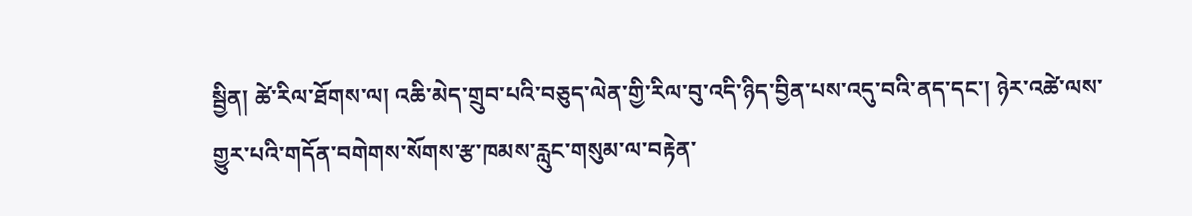སྦྱིན། ཚེ་རིལ་ཐོགས་ལ། འཆི་མེད་གྲུབ་པའི་བཅུད་ལེན་གྱི་རིལ་བུ་འདི་ཉིད་བྱིན་པས་འདུ་བའི་ནད་དང་། ཉེར་འཚེ་ལས་གྱུར་པའི་གདོན་བགེགས་སོགས་རྩ་ཁམས་རླུང་གསུམ་ལ་བརྟེན་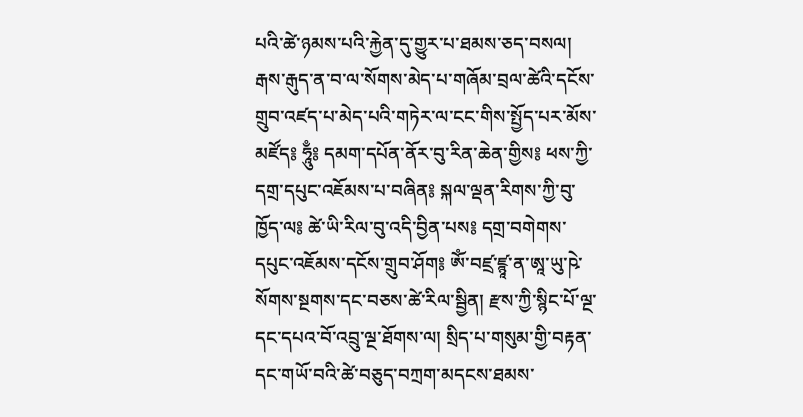པའི་ཚེ་ཉམས་པའི་རྐྱེན་དུ་གྱུར་པ་ཐམས་ཅད་བསལ། རྒས་རྒུད་ན་བ་ལ་སོགས་མེད་པ་གཞོམ་བྲལ་ཚེའི་དངོས་གྲུབ་འཛད་པ་མེད་པའི་གཏེར་ལ་ངང་གིས་སྤྱོད་པར་མོས་མཛོད༔ ཧཱུྃ༔ དམག་དཔོན་ནོར་བུ་རིན་ཆེན་གྱིས༔ ཕས་ཀྱི་དགྲ་དཔུང་འཇོམས་པ་བཞིན༔ སྐལ་ལྡན་རིགས་ཀྱི་བུ་ཁྱོད་ལ༔ ཚེ་ཡི་རིལ་བུ་འདི་བྱིན་པས༔ དགྲ་བགེགས་དཔུང་འཇོམས་དངོས་གྲུབ་ཤོག༔ ཨོཾ་བཛྲ་ཛྙཱ་ན་ཨཱ་ཡུ་ཥེ་སོགས་སྔགས་དང་བཅས་ཚེ་རིལ་སྦྱིན། རྫས་ཀྱི་སྙིང་པོ་ལྔ་དང་དཔའ་བོ་འབྲུ་ལྔ་ཐོགས་ལ། སྲིད་པ་གསུམ་གྱི་བརྟན་དང་གཡོ་བའི་ཚེ་བཅུད་བཀྲག་མདངས་ཐམས་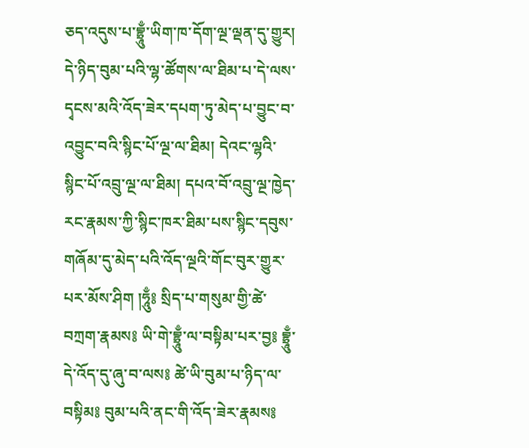ཅད་འདུས་པ་བྷྲཱུྃ་ཡིག་ཁ་དོག་ལྔ་ལྡན་དུ་གྱུར། དེ་ཉིད་བུམ་པའི་ལྷ་ཚོགས་ལ་ཐིམ་པ་དེ་ལས་དྭངས་མའི་འོད་ཟེར་དཔག་ཏུ་མེད་པ་བྱུང་བ་འབྱུང་བའི་སྙིང་པོ་ལྔ་ལ་ཐིམ། དེའང་ལྷའི་སྙིང་པོ་འབྲུ་ལྔ་ལ་ཐིམ། དཔའ་བོ་འབྲུ་ལྔ་ཁྱེད་རང་རྣམས་ཀྱི་སྙིང་ཁར་ཐིམ་པས་སྙིང་དབུས་གཞོམ་དུ་མེད་པའི་འོད་ལྔའི་གོང་བུར་གྱུར་པར་མོས་ཤིག །ཧཱུྃ༔ སྲིད་པ་གསུམ་གྱི་ཚེ་བཀྲག་རྣམས༔ ཡི་གེ་བྷྲཱུྃ་ལ་བསྟིམ་པར་བྱ༔ བྷྲཱུྃ་དེ་འོད་དུ་ཞུ་བ་ལས༔ ཚེ་ཡི་བུམ་པ་ཉིད་ལ་བསྟིམ༔ བུམ་པའི་ནང་གི་འོད་ཟེར་རྣམས༔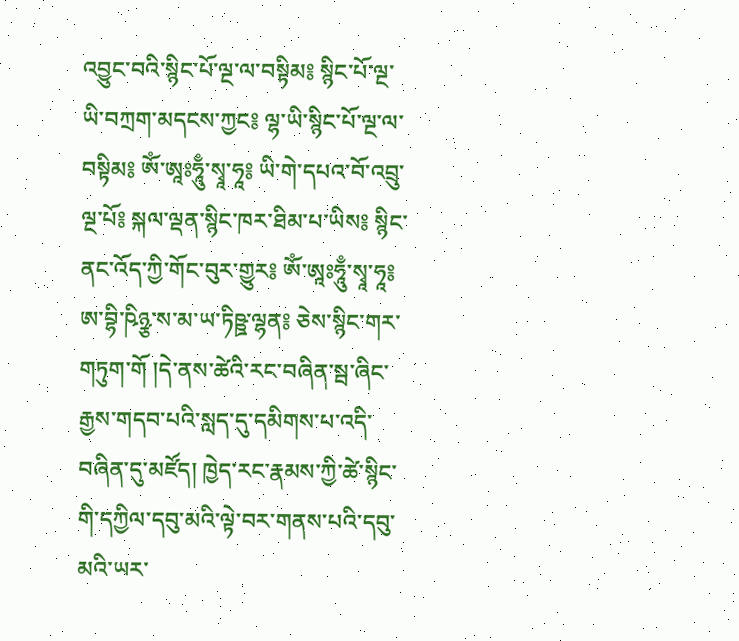འབྱུང་བའི་སྙིང་པོ་ལྔ་ལ་བསྟིམ༔ སྙིང་པོ་ལྔ་ཡི་བཀྲག་མདངས་ཀྱང༔ ལྷ་ཡི་སྙིང་པོ་ལྔ་ལ་བསྟིམ༔ ཨོཾ་ཨཱཿཧཱུྃ་སྭཱ་ཧཱ༔ ཡི་གེ་དཔའ་བོ་འབྲུ་ལྔ་པོ༔ སྐལ་ལྡན་སྙིང་ཁར་ཐིམ་པ་ཡིས༔ སྙིང་ནང་འོད་ཀྱི་གོང་བུར་གྱུར༔ ཨོཾ་ཨཱཿཧཱུྃ་སྭཱ་ཧཱ༔ ཨ་བྷི་ཥིཉྩ་ས་མ་ཡ་ཏིཥྛ་ལྷན༔ ཅེས་སྙིང་གར་གཏུག་གོ །དེ་ནས་ཚེའི་རང་བཞིན་སྦ་ཞིང་རྒྱས་གདབ་པའི་སླད་དུ་དམིགས་པ་འདི་བཞིན་དུ་མཛོད། ཁྱེད་རང་རྣམས་ཀྱི་ཚེ་སྙིང་གི་དཀྱིལ་དབུ་མའི་ལྟེ་བར་གནས་པའི་དབུ་མའི་ཡར་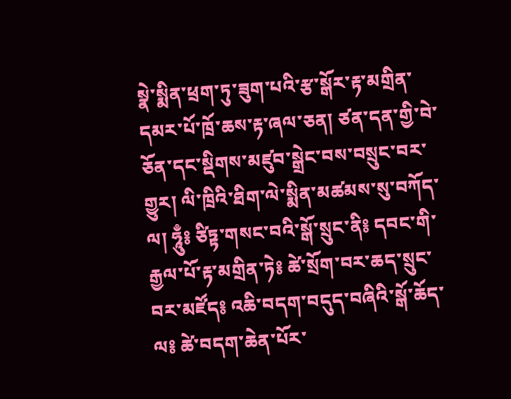སྣེ་སྨིན་ཕྲག་ཏུ་ཟུག་པའི་རྩ་སྒོར་རྟ་མགྲིན་དམར་པོ་ཁྲོ་ཆས་རྟ་ཞལ་ཅན། ཙན་དན་གྱི་བེ་ཅོན་དང་སྡིགས་མཛུབ་སྒྲེང་བས་བསྲུང་བར་གྱུར། ལི་ཁྲིའི་ཐིག་ལེ་སྨིན་མཚམས་སུ་བཀོད་ལ། ཧཱུྃ༔ ཙིཏྟ་གསང་བའི་སྒོ་སྲུང་ནི༔ དབང་གི་རྒྱལ་པོ་རྟ་མགྲིན་ཏེ༔ ཚེ་སྲོག་བར་ཆད་སྲུང་བར་མཛོད༔ འཆི་བདག་བདུད་བཞིའི་སྒོ་ཆོད་ལ༔ ཚེ་བདག་ཆེན་པོར་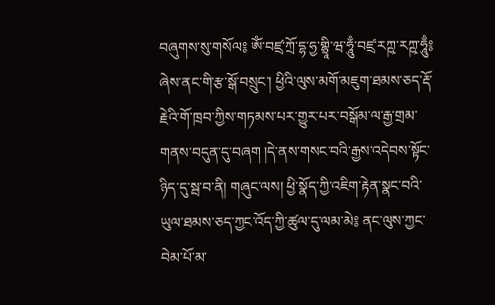བཞུགས་སུ་གསོལ༔ ཨོཾ་བཛྲ་ཀྲོ་དྷ་ཧྱ་གྷྲཱི་ཝ་ཧཱུྃ་བཛྲ་རཀྵ་རཀྵ་ཧཱུྃ༔ ཞེས་ནང་གི་རྩ་སྒོ་བསྲུང་། ཕྱིའི་ལུས་མགོ་མཇུག་ཐམས་ཅད་རྡོ་རྗེའི་གོ་ཁྲབ་ཀྱིས་གཏམས་པར་གྱུར་པར་བསྒོམ་ལ་རྒྱ་གྲམ་གནས་བདུན་དུ་བཞག །དེ་ནས་གསང་བའི་རྒྱས་འདེབས་སྟོང་ཉིད་དུ་སྦ་བ་ནི། གཞུང་ལས། ཕྱི་སྣོད་ཀྱི་འཇིག་རྟེན་སྣང་བའི་ཡུལ་ཐམས་ཅད་ཀྱང་འོད་ཀྱི་ཚུལ་དུ་ལམ་མེ༔ ནང་ལུས་ཀྱང་བེམ་པོ་མ་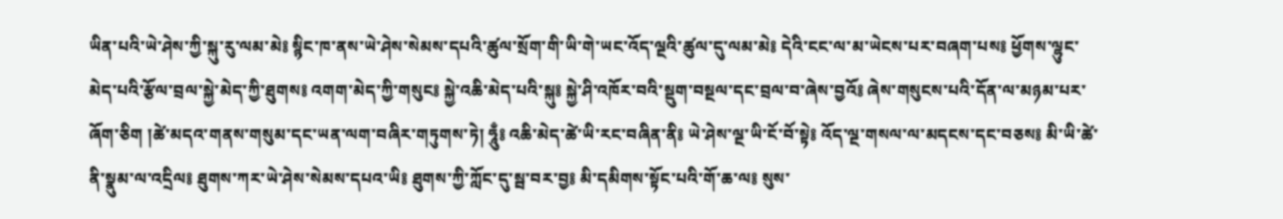ཡིན་པའི་ཡེ་ཤེས་ཀྱི་སྐུ་རུ་ལམ་མེ༔ སྙིང་ཁ་ནས་ཡེ་ཤེས་སེམས་དཔའི་ཚུལ་སྲོག་གི་ཡི་གེ་ཡང་འོད་ལྔའི་ཚུལ་དུ་ལམ་མེ༔ དེའི་ངང་ལ་མ་ཡེངས་པར་བཞག་པས༔ ཕྱོགས་ལྷུང་མེད་པའི་རྩོལ་བྲལ་སྐྱེ་མེད་ཀྱི་ཐུགས༔ འགག་མེད་ཀྱི་གསུང༔ སྐྱེ་འཆི་མེད་པའི་སྐུ༔ སྐྱེ་ཤི་འཁོར་བའི་སྡུག་བསྔལ་དང་བྲལ་བ་ཞེས་བྱའོ༔ ཞེས་གསུངས་པའི་དོན་ལ་མཉམ་པར་ཞོག་ཅིག །ཚེ་མདའ་གནས་གསུམ་དང་ཡན་ལག་བཞིར་གཏུགས་ཏེ། ཧཱུྃ༔ འཆི་མེད་ཚེ་ཡི་རང་བཞིན་ནི༔ ཡེ་ཤེས་ལྔ་ཡི་ངོ་བོ་སྟེ༔ འོད་ལྔ་གསལ་ལ་མདངས་དང་བཅས༔ མི་ཡི་ཚེ་ནི་སྣུམ་ལ་འདྲིལ༔ ཐུགས་ཀར་ཡེ་ཤེས་སེམས་དཔའ་ཡི༔ ཐུགས་ཀྱི་ཀློང་དུ་སྦ་བར་བྱ༔ མི་དམིགས་སྟོང་པའི་གོ་ཆ་ལ༔ སུས་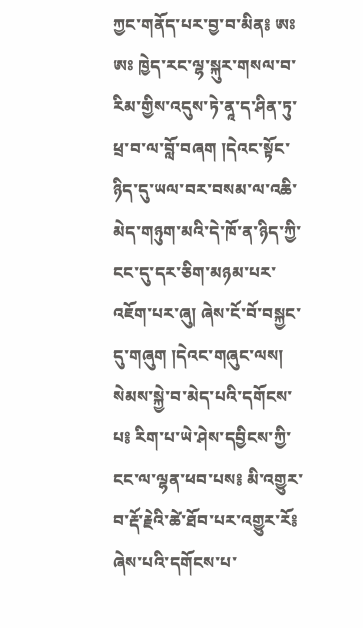ཀྱང་གནོད་པར་བྱ་བ་མིན༔ ཨཿཨཿ ཁྱེད་རང་ལྷ་སྐུར་གསལ་བ་རིམ་གྱིས་འདུས་ཏེ་ནཱ་ད་ཤིན་ཏུ་ཕྲ་བ་ལ་བློ་བཞག །དེའང་སྟོང་ཉིད་དུ་ཡལ་བར་བསམ་ལ་འཆི་མེད་གཉུག་མའི་དེ་ཁོ་ན་ཉིད་ཀྱི་ངང་དུ་དར་ཅིག་མཉམ་པར་འཇོག་པར་ཞུ། ཞེས་ངོ་བོ་བསྐྱང་དུ་གཞུག །དེའང་གཞུང་ལས། སེམས་སྐྱེ་བ་མེད་པའི་དགོངས་པ༔ རིག་པ་ཡེ་ཤེས་དབྱིངས་ཀྱི་ངང་ལ་ལྷན་ཕབ་པས༔ མི་འགྱུར་བ་རྡོ་རྗེའི་ཚེ་ཐོབ་པར་འགྱུར་རོ༔ ཞེས་པའི་དགོངས་པ་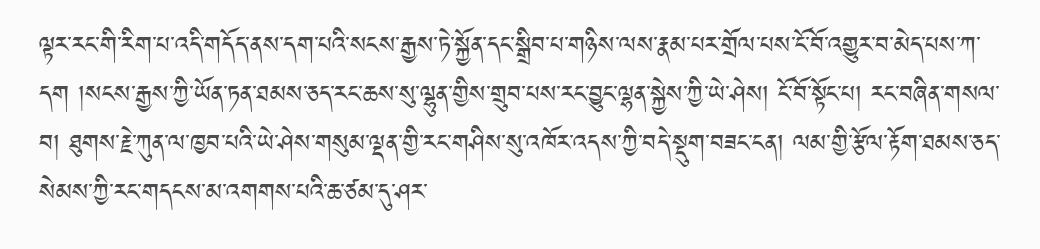ལྟར་རང་གི་རིག་པ་འདི་གདོད་ནས་དག་པའི་སངས་རྒྱས་ཏེ་སྐྱོན་དང་སྒྲིབ་པ་གཉིས་ལས་རྣམ་པར་གྲོལ་པས་ངོ་བོ་འགྱུར་བ་མེད་པས་ཀ་དག །སངས་རྒྱས་ཀྱི་ཡོན་ཏན་ཐམས་ཅད་རང་ཆས་སུ་ལྷུན་གྱིས་གྲུབ་པས་རང་བྱུང་ལྷན་སྐྱེས་ཀྱི་ཡེ་ཤེས། ངོ་བོ་སྟོང་པ། རང་བཞིན་གསལ་བ། ཐུགས་རྗེ་ཀུན་ལ་ཁྱབ་པའི་ཡེ་ཤེས་གསུམ་ལྡན་གྱི་རང་གཤིས་སུ་འཁོར་འདས་ཀྱི་བདེ་སྡུག་བཟང་ངན། ལམ་གྱི་རྩོལ་རྟོག་ཐམས་ཅད་སེམས་ཀྱི་རང་གདངས་མ་འགགས་པའི་ཆ་ཙམ་དུ་ཤར་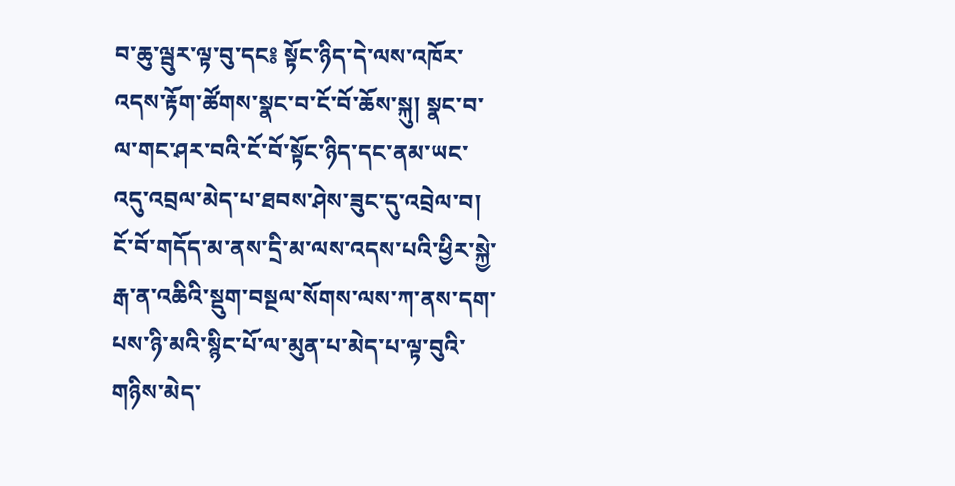བ་ཆུ་ལྦུར་ལྟ་བུ་དང༔ སྟོང་ཉིད་དེ་ལས་འཁོར་འདས་རྟོག་ཚོགས་སྣང་བ་ངོ་བོ་ཆོས་སྐུ། སྣང་བ་ལ་གང་ཤར་བའི་ངོ་བོ་སྟོང་ཉིད་དང་ནམ་ཡང་འདུ་འབྲལ་མེད་པ་ཐབས་ཤེས་ཟུང་དུ་འབྲེལ་བ། ངོ་བོ་གདོད་མ་ནས་དྲི་མ་ལས་འདས་པའི་ཕྱིར་སྐྱེ་རྒ་ན་འཆིའི་སྡུག་བསྔལ་སོགས་ལས་ཀ་ནས་དག་པས་ཉི་མའི་སྙིང་པོ་ལ་མུན་པ་མེད་པ་ལྟ་བུའི་གཉིས་མེད་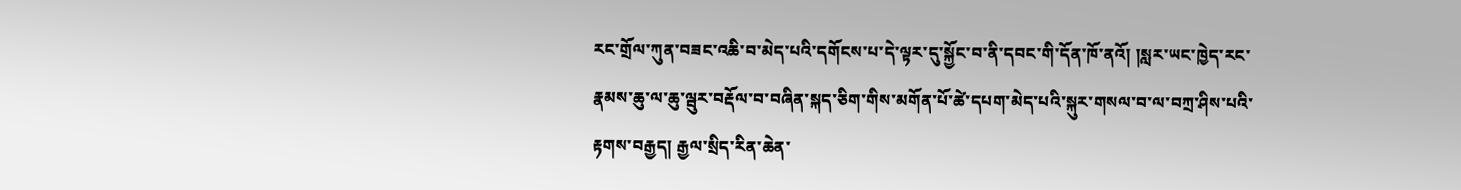རང་གྲོལ་ཀུན་བཟང་འཆི་བ་མེད་པའི་དགོངས་པ་དེ་ལྟར་དུ་སྐྱོང་བ་ནི་དབང་གི་དོན་ཁོ་ནའོ། །སླར་ཡང་ཁྱེད་རང་རྣམས་ཆུ་ལ་ཆུ་ལྦུར་བརྡོལ་བ་བཞིན་སྐད་ཅིག་གིས་མགོན་པོ་ཚེ་དཔག་མེད་པའི་སྐུར་གསལ་བ་ལ་བཀྲ་ཤིས་པའི་རྟགས་བརྒྱད། རྒྱལ་སྲིད་རིན་ཆེན་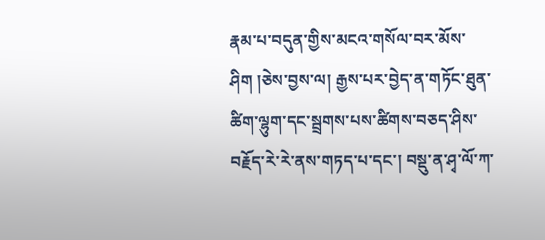རྣམ་པ་བདུན་གྱིས་མངའ་གསོལ་བར་མོས་ཤིག །ཅེས་བྱས་ལ། རྒྱས་པར་བྱེད་ན་གཏོང་ཐུན་ཚིག་ལྷུག་དང་སྦྲགས་པས་ཚིགས་བཅད་ཤིས་བརྗོད་རེ་རེ་ནས་གཏད་པ་དང་། བསྡུ་ན་ཤྭ་ལོ་ཀ་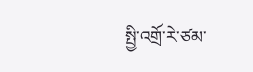སྤྱི་འགྲོ་རེ་ཙམ་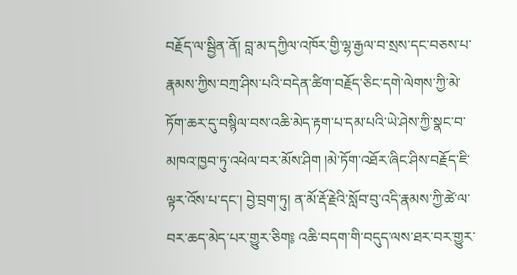བརྗོད་ལ་སྦྱིན་ནོ། བླ་མ་དཀྱིལ་འཁོར་གྱི་ལྷ་རྒྱལ་བ་སྲས་དང་བཅས་པ་རྣམས་ཀྱིས་བཀྲ་ཤིས་པའི་བདེན་ཚིག་བརྗོད་ཅིང་དགེ་ལེགས་ཀྱི་མེ་ཏོག་ཆར་དུ་བསྙིལ་བས་འཆི་མེད་རྟག་པ་དམ་པའི་ཡེ་ཤེས་ཀྱི་སྣང་བ་མཁའ་ཁྱབ་ཏུ་འཕེལ་བར་མོས་ཤིག །མེ་ཏོག་འཐོར་ཞིང་ཤིས་བརྗོད་ཇི་ལྟར་འོས་པ་དང་། བྱེ་བྲག་ཏུ། ན་མོ་རྡོ་རྗེའི་སློབ་བུ་འདི་རྣམས་ཀྱི་ཚེ་ལ་བར་ཆད་མེད་པར་གྱུར་ཅིག༔ འཆི་བདག་གི་བདུད་ལས་ཐར་བར་གྱུར་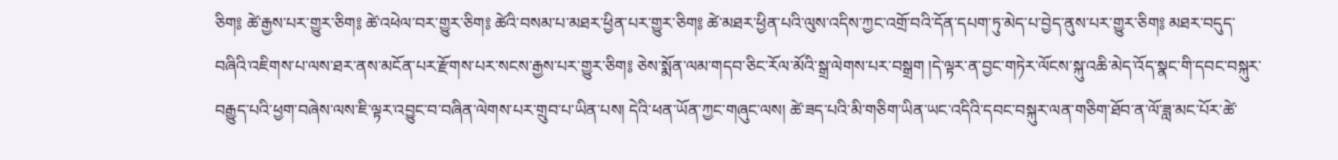ཅིག༔ ཚེ་རྒྱས་པར་གྱུར་ཅིག༔ ཚེ་འཕེལ་བར་གྱུར་ཅིག༔ ཚེའི་བསམ་པ་མཐར་ཕྱིན་པར་གྱུར་ཅིག༔ ཚེ་མཐར་ཕྱིན་པའི་ལུས་འདིས་ཀྱང་འགྲོ་བའི་དོན་དཔག་ཏུ་མེད་པ་བྱེད་ནུས་པར་གྱུར་ཅིག༔ མཐར་བདུད་བཞིའི་འཇིགས་པ་ལས་ཐར་ནས་མངོན་པར་རྫོགས་པར་སངས་རྒྱས་པར་གྱུར་ཅིག༔ ཅེས་སྨོན་ལམ་གདབ་ཅིང་རོལ་མོའི་སྒྲ་ལེགས་པར་བསྒྲག །དེ་ལྟར་ན་བྱང་གཏེར་ལོངས་སྐུ་འཆི་མེད་འོད་སྣང་གི་དབང་བསྐུར་བརྒྱུད་པའི་ཕྱག་བཞེས་ལས་ཇི་ལྟར་འབྱུང་བ་བཞིན་ལེགས་པར་གྲུབ་པ་ཡིན་པས། དེའི་ཕན་ཡོན་ཀྱང་གཞུང་ལས། ཚེ་ཟད་པའི་མི་གཅིག་ཡིན་ཡང་འདིའི་དབང་བསྐུར་ལན་གཅིག་ཐོབ་ན་ལོ་ཟླ་མང་པོར་ཚེ་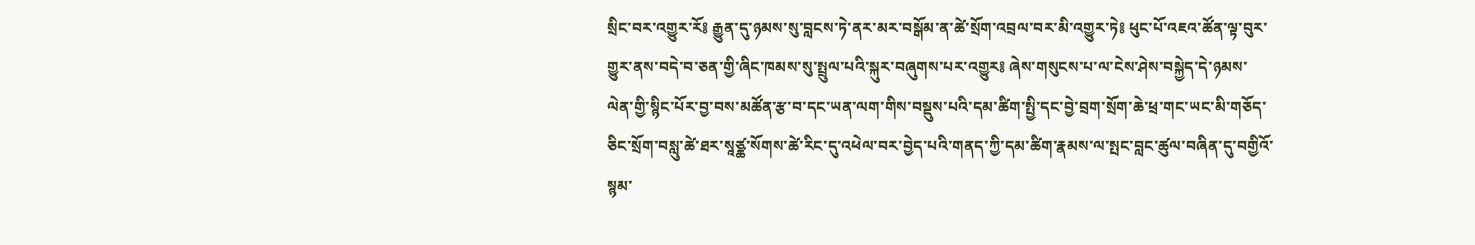སྲིང་བར་འགྱུར་རོ༔ རྒྱུན་དུ་ཉམས་སུ་བླངས་ཏེ་ནར་མར་བསྒོམ་ན་ཚེ་སྲོག་འབྲལ་བར་མི་འགྱུར་ཏེ༔ ཕུང་པོ་འཇའ་ཚོན་ལྟ་བུར་གྱུར་ནས་བདེ་བ་ཅན་གྱི་ཞིང་ཁམས་སུ་སྤྲུལ་པའི་སྐུར་བཞུགས་པར་འགྱུར༔ ཞེས་གསུངས་པ་ལ་ངེས་ཤེས་བསྐྱེད་དེ་ཉམས་ལེན་གྱི་སྙིང་པོར་བྱ་བས་མཚོན་རྩ་བ་དང་ཡན་ལག་གིས་བསྡུས་པའི་དམ་ཚིག་སྤྱི་དང་བྱེ་བྲག་སྲོག་ཆེ་ཕྲ་གང་ཡང་མི་གཅོད་ཅིང་སྲོག་བསླུ་ཚེ་ཐར་སཱཙྪ་སོགས་ཚེ་རིང་དུ་འཕེལ་བར་བྱེད་པའི་གནད་ཀྱི་དམ་ཚིག་རྣམས་ལ་སྤང་བླང་ཚུལ་བཞིན་དུ་བགྱིའོ་སྙམ་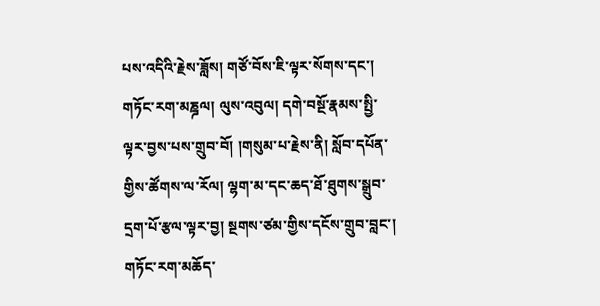པས་འདིའི་རྗེས་ཟློས། གཙོ་བོས་ཇི་ལྟར་སོགས་དང་། གཏོང་རག་མཎྜལ། ལུས་འབུལ། དགེ་བསྔོ་རྣམས་སྤྱི་ལྟར་བྱས་པས་གྲུབ་བོ། །གསུམ་པ་རྗེས་ནི། སློབ་དཔོན་གྱིས་ཚོགས་ལ་རོལ། ལྷག་མ་དང་ཆད་ཐོ་ཐུགས་སྒྲུབ་དྲག་པོ་རྩལ་ལྟར་བྱ། སྔགས་ཙམ་གྱིས་དངོས་གྲུབ་བླང་། གཏོང་རག་མཆོད་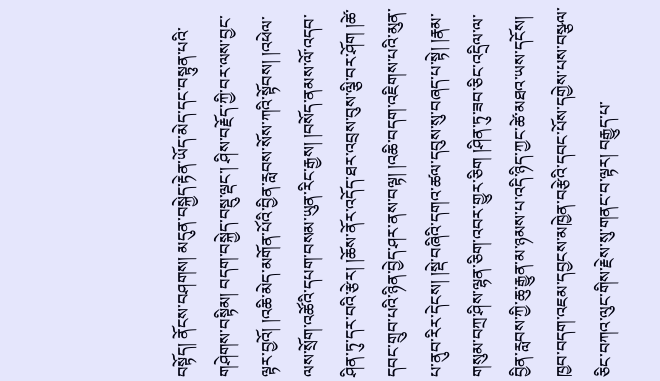བསྟོད། ནོངས་བཤགས། མདུན་བསྐྱེད་རྟེན་ཡོད་མེད་དང་བསྟུན་པའི་གཤེགས་བསྟིམ། བདག་བསྐྱེད་བསྡུ་ལྡང་། ཤིས་བརྗོད་ཀྱི་བར་ལས་བྱང་ལྟར་བྱའོ། །འཆི་མེད་མགོན་པོའི་བྱིན་རླབས་སོས་ཀའི་སྟོབས། །འཕེལ་ལས་སྲོག་འཚོའི་དཔག་བསམ་ཡུན་རིང་རྒྱས། །བསོད་ནམས་ལོ་འདབ་ཤིན་ཏུ་དར་བའི་རྩེར། །ཆོས་ནོར་འདོད་ཐར་འབྲས་བུས་ལྕི་བར་ཤོག །ཚེ་དབང་གྲུབ་པའི་ཉིན་བྱེད་ཤར་ནས་བལྟ། །འཆི་བདག་འཇིགས་པའི་མུན་པ་ནུབ་རིར་དེངས། །སྡེ་བཞིའི་དགའ་ཚལ་དབུས་སུ་བཞད་པ་སྟེ། །རྣམ་གསུམ་བཀྲ་ཤིས་ལྷན་ཅིག་འབར་གྱུར་ཅིག །ཤིན་ཏུ་ཟབ་ཅིང་འདྲིལ་ལ་བྱིན་རླབས་ཀྱི་ཆུ་རྒྱུན་མ་ཉམས་པ་འདི་ཉིད་ཀྱང་ཚེ་མཐའ་ཡས་དངོས། ཁྱབ་བདག་འཇམ་དབྱངས་མཁྱེན་བརྩེའི་དབང་པོས་དགྱེས་པས་བསྩལ་ཅིང་བཀའ་ལུང་གིས་རྗེས་སུ་གནང་བ་ལྟར། བརྒྱུད་པ་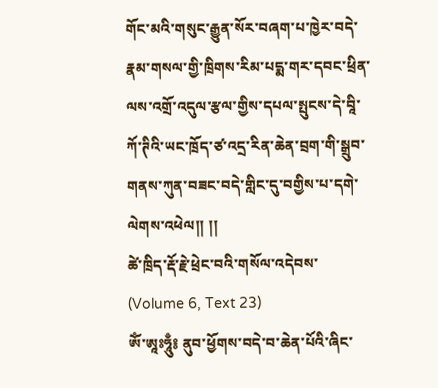གོང་མའི་གསུང་རྒྱུན་སོར་བཞག་པ་ཁྱེར་བདེ་རྣམ་གསལ་གྱི་ཁྲིགས་རིམ་པདྨ་གར་དབང་ཕྲིན་ལས་འགྲོ་འདུལ་རྩལ་གྱིས་དཔལ་སྤུངས་དེ་བཱི་ཀོ་ཊིའི་ཡང་ཁྲོད་ཙ་འདྲ་རིན་ཆེན་བྲག་གི་སྒྲུབ་གནས་ཀུན་བཟང་བདེ་གླིང་དུ་བགྱིས་པ་དགེ་ལེགས་འཕེལ།། །།
ཚེ་ཁྲིད་རྡོ་རྗེ་ཕྲེང་བའི་གསོལ་འདེབས་ (Volume 6, Text 23)
ཨོཾ་ཨཱཿཧཱུྃ༔ ནུབ་ཕྱོགས་བདེ་བ་ཆེན་པོའི་ཞིང་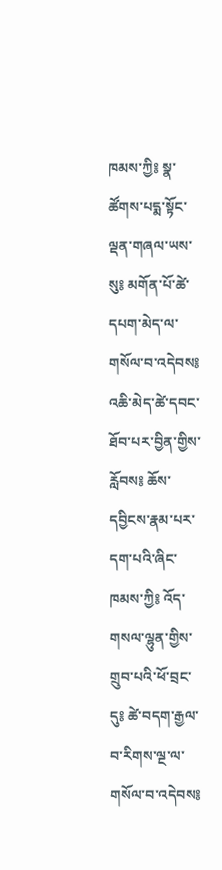ཁམས་ཀྱི༔ སྣ་ཚོགས་པདྨ་སྟོང་ལྡན་གཞལ་ཡས་སུ༔ མགོན་པོ་ཚེ་དཔག་མེད་ལ་གསོལ་བ་འདེབས༔ འཆི་མེད་ཚེ་དབང་ཐོབ་པར་བྱིན་གྱིས་རློབས༔ ཆོས་དབྱིངས་རྣམ་པར་དག་པའི་ཞིང་ཁམས་ཀྱི༔ འོད་གསལ་ལྷུན་གྱིས་གྲུབ་པའི་ཕོ་བྲང་དུ༔ ཚེ་བདག་རྒྱལ་བ་རིགས་ལྔ་ལ་གསོལ་བ་འདེབས༔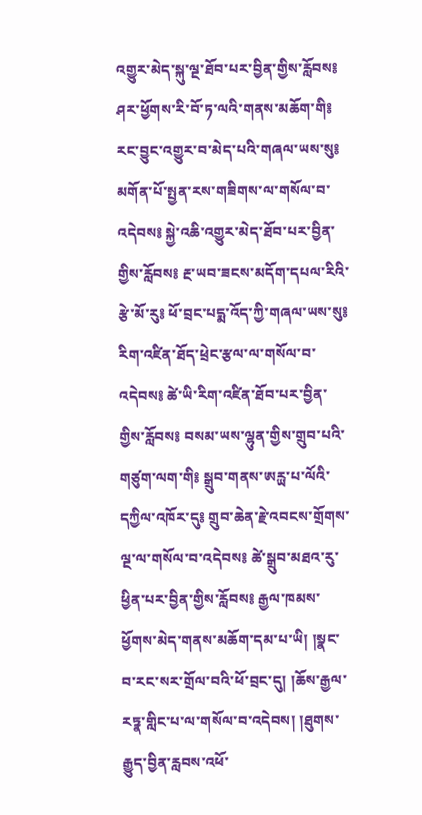འགྱུར་མེད་སྐུ་ལྔ་ཐོབ་པར་བྱིན་གྱིས་རློབས༔ ཤར་ཕྱོགས་རི་བོ་ཏ་ལའི་གནས་མཆོག་གི༔ རང་བྱུང་འགྱུར་བ་མེད་པའི་གཞལ་ཡས་སུ༔ མགོན་པོ་སྤྱན་རས་གཟིགས་ལ་གསོལ་བ་འདེབས༔ སྐྱེ་འཆི་འགྱུར་མེད་ཐོབ་པར་བྱིན་གྱིས་རློབས༔ རྔ་ཡབ་ཟངས་མདོག་དཔལ་རིའི་རྩེ་མོ་རུ༔ ཕོ་བྲང་པདྨ་འོད་ཀྱི་གཞལ་ཡས་སུ༔ རིག་འཛིན་ཐོད་ཕྲེང་རྩལ་ལ་གསོལ་བ་འདེབས༔ ཚེ་ཡི་རིག་འཛིན་ཐོབ་པར་བྱིན་གྱིས་རློབས༔ བསམ་ཡས་ལྷུན་གྱིས་གྲུབ་པའི་གཙུག་ལག་གི༔ སྒྲུབ་གནས་ཨརྻ་པ་ལོའི་དཀྱིལ་འཁོར་དུ༔ གྲུབ་ཆེན་རྗེ་འབངས་གྲོགས་ལྔ་ལ་གསོལ་བ་འདེབས༔ ཚེ་སྒྲུབ་མཐའ་རུ་ཕྱིན་པར་བྱིན་གྱིས་རློབས༔ རྒྱལ་ཁམས་ཕྱོགས་མེད་གནས་མཆོག་དམ་པ་ཡི། །སྣང་བ་རང་སར་གྲོལ་བའི་ཕོ་བྲང་དུ། །ཆོས་རྒྱལ་རཏྣ་གླིང་པ་ལ་གསོལ་བ་འདེབས། །ཐུགས་རྒྱུད་བྱིན་རླབས་འཕོ་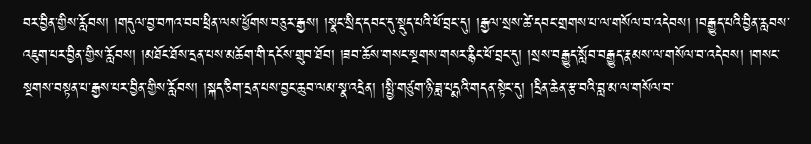བར་བྱིན་གྱིས་རློབས། །གདུལ་བྱ་བཀའ་བབ་ཕྲིན་ལས་ཕྱོགས་བཅུར་རྒྱས། །སྣང་སྲིད་དབང་དུ་སྡུད་པའི་ཕོ་བྲང་དུ། །རྒྱལ་སྲས་ཚེ་དབང་གྲགས་པ་ལ་གསོལ་བ་འདེབས། །བརྒྱུད་པའི་བྱིན་རླབས་འཇུག་པར་བྱིན་གྱིས་རློབས། །མཐོང་ཐོས་དྲན་པས་མཆོག་གི་དངོས་གྲུབ་ཐོབ། །ཟབ་ཆོས་གསང་སྔགས་གསར་རྙིང་ཕོ་བྲང་དུ། །སྲས་བརྒྱུད་སློབ་བརྒྱུད་རྣམས་ལ་གསོལ་བ་འདེབས། །གསང་སྔགས་བསྟན་པ་རྒྱས་པར་བྱིན་གྱིས་རློབས། །སྐད་ཅིག་དྲན་པས་བྱང་ཆུབ་ལམ་སྣ་འདྲེན། །སྤྱི་གཙུག་ཉི་ཟླ་པདྨའི་གདན་སྟེང་དུ། །དྲིན་ཆེན་རྩ་བའི་བླ་མ་ལ་གསོལ་བ་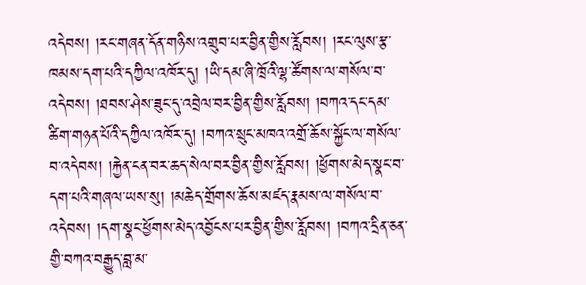འདེབས། །རང་གཞན་དོན་གཉིས་འགྲུབ་པར་བྱིན་གྱིས་རློབས། །རང་ལུས་རྩ་ཁམས་དག་པའི་དཀྱིལ་འཁོར་དུ། །ཡི་དམ་ཞི་ཁྲོའི་ལྷ་ཚོགས་ལ་གསོལ་བ་འདེབས། །ཐབས་ཤེས་ཟུང་དུ་འབྲེལ་བར་བྱིན་གྱིས་རློབས། །བཀའ་དང་དམ་ཚིག་གཉན་པོའི་དཀྱིལ་འཁོར་དུ། །བཀའ་སྲུང་མཁའ་འགྲོ་ཆོས་སྐྱོང་ལ་གསོལ་བ་འདེབས། །རྐྱེན་ངན་བར་ཆད་སེལ་བར་བྱིན་གྱིས་རློབས། །ཕྱོགས་མེད་སྣང་བ་དག་པའི་གཞལ་ཡས་སུ། །མཆེད་གྲོགས་ཆོས་མཛད་རྣམས་ལ་གསོལ་བ་འདེབས། །དག་སྣང་ཕྱོགས་མེད་འབྱོངས་པར་བྱིན་གྱིས་རློབས། །བཀའ་དྲིན་ཅན་གྱི་བཀའ་བརྒྱུད་བླ་མ་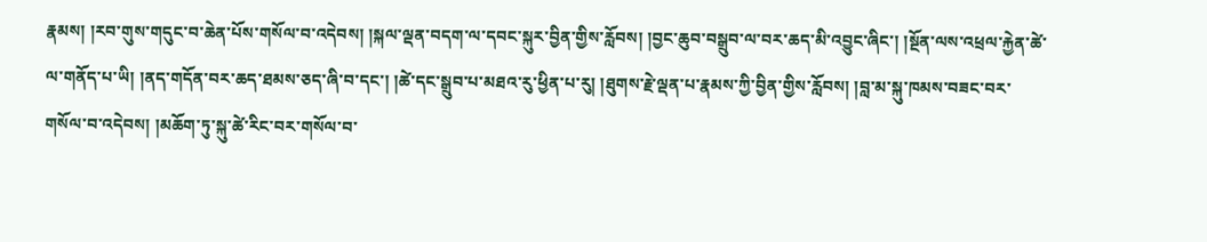རྣམས། །རབ་གུས་གདུང་བ་ཆེན་པོས་གསོལ་བ་འདེབས། །སྐལ་ལྡན་བདག་ལ་དབང་སྐུར་བྱིན་གྱིས་རློབས། །བྱང་ཆུབ་བསྒྲུབ་ལ་བར་ཆད་མི་འབྱུང་ཞིང་། །སྔོན་ལས་འཕྲལ་རྐྱེན་ཚེ་ལ་གནོད་པ་ཡི། །ནད་གདོན་བར་ཆད་ཐམས་ཅད་ཞི་བ་དང་། །ཚེ་དང་སྒྲུབ་པ་མཐའ་རུ་ཕྱིན་པ་རུ། །ཐུགས་རྗེ་ལྡན་པ་རྣམས་ཀྱི་བྱིན་གྱིས་རློབས། །བླ་མ་སྐུ་ཁམས་བཟང་བར་གསོལ་བ་འདེབས། །མཆོག་ཏུ་སྐུ་ཚེ་རིང་བར་གསོལ་བ་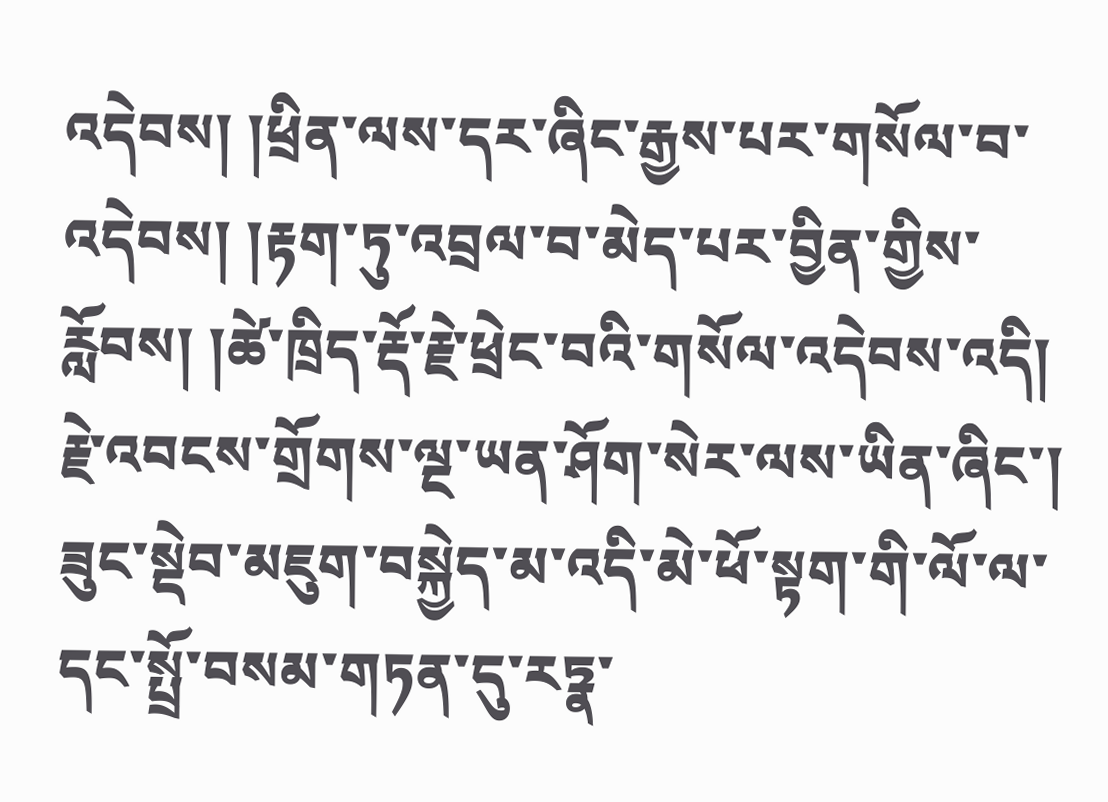འདེབས། །ཕྲིན་ལས་དར་ཞིང་རྒྱས་པར་གསོལ་བ་འདེབས། །རྟག་ཏུ་འབྲལ་བ་མེད་པར་བྱིན་གྱིས་རློབས། །ཚེ་ཁྲིད་རྡོ་རྗེ་ཕྲེང་བའི་གསོལ་འདེབས་འདི། རྗེ་འབངས་གྲོགས་ལྔ་ཡན་ཤོག་སེར་ལས་ཡིན་ཞིང་། ཟུང་སྡེབ་མཇུག་བསྐྱེད་མ་འདི་མེ་ཕོ་སྟག་གི་ལོ་ལ་དང་སྤྲོ་བསམ་གཏན་དུ་རཏྣ་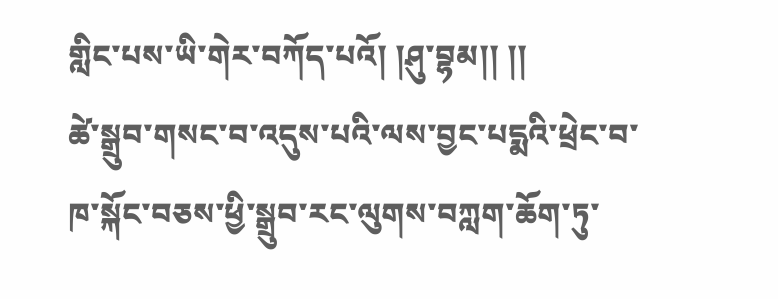གླིང་པས་ཡི་གེར་བཀོད་པའོ། །ཤུ་བྷམ།། །།
ཚེ་སྒྲུབ་གསང་བ་འདུས་པའི་ལས་བྱང་པདྨའི་ཕྲེང་བ་ཁ་སྐོང་བཅས་ཕྱི་སྒྲུབ་རང་ལུགས་བཀླག་ཆོག་ཏུ་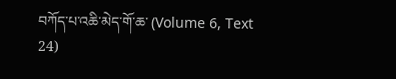བཀོད་པ་འཆི་མེད་གོ་ཆ་ (Volume 6, Text 24)